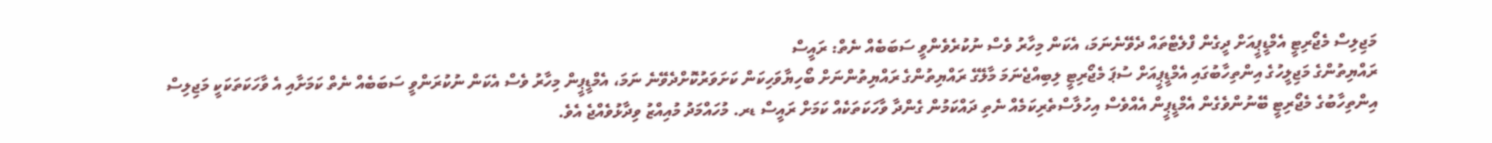މަޖިލިސް މެޖޯރިޓީ އެމްޑީޕީއަށް ދީގެން ފްލެޓްތައް ދެވޭނެނަމަ، އެކަން މިހާރު ވެސް ނުކުރެވެންވީ ސަބަބެއް ނެތް: ރައީސް
ރައްޔިތުންގެ މަޖިލީހުގެ އިންތިހާބުގައި އެމްޑީޕީއަށް ސުޕަ މެޖޯރިޓީ ލިބިއްޖެނަމަ މާލޭގެ ރައްޔިތުންގެ ރައްޔިތުންނަށް ބޯހިޔާވަހިކަން ކަށަވަރުކޮށްދެވޭނެ ނަމަ، އެމްޑީޕީން މިހާރު ވެސް އެކަން ނުކުރަންވީ ސަބަބެއް ނެތް ކަމަށާއި އެ ވާހަކަތަކަކީ މަޖިލިސް އިންތިހާބުގެ މެޖޯރިޓީ ބޭނުންވެގެން އެމްޑީޕީން އެއްވެސް އިހުލާސްތެރިކަމެއް ނެތި ދައްކަމުން ގެންދާ ވާހަކަތަކެއް ކަމަށް ރައީސް ޑރ. މުހައްމަދު މުއިއްޒު ވިދާޅުވެއްޖެ އެވެ.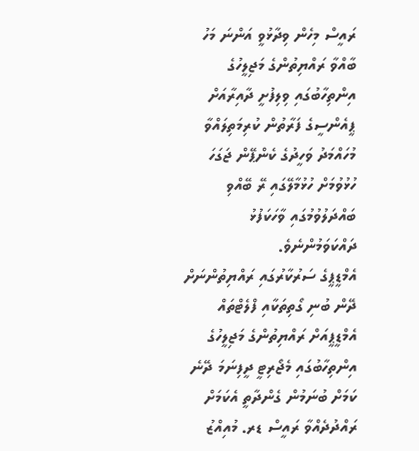ރައީސް މިހެން ވިދާޅުވީ އަންނަ މަހު ބާއްވާ ރައްޔިތުންގެ މަޖިލީހުގެ އިންތިހާބުގައި ވިލިފުށީ ދާއިރާއަށް ޕީއެންސީގެ ފަރާތުން ކުރިމަތިލައްވާ މުހައްމަދު ވަހީދުގެ ކެންޕޭން ޖަގަހަ ހުޅުވުމަށް ހުޅުމާލޭގައި ރޭ ބޭއްވި ބައްދަލުވުމުގައި ވާހަކަފުޅު ދައްކަވަމުންނެވެ.
އެމްޑީޕީގެ ސަރުކާރުގައި ރައްޔިތުންނަށް ދޭން ބުނި ގޯތިތަކާއި ފްލެޓްތައް އެމްޑީޕީއަށް ރައްޔިތުންގެ މަޖިލީހުގެ އިންތިހާބުގައި މެޖޯރިޓީ ދީފިނަމަ ދޭނެ ކަމަށް ބުނަމުން ގެންދާތީ އެކަމަށް ރައްދުދެއްވާ ރައީސް ޑރ. މުއިއްޒު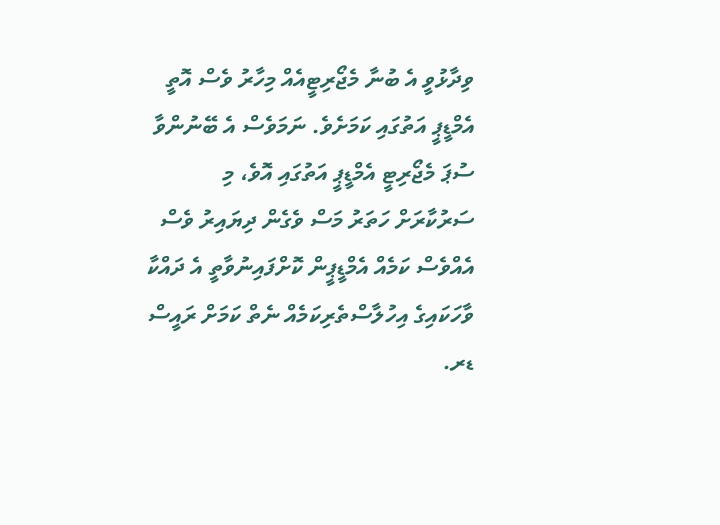ވިދާޅުވީ އެ ބުނާ މެޖޯރިޓީއެއް މިހާރު ވެސް އޮތީ އެމްޑީޕީ އަތުގައި ކަމަށެވެ. ނަމަވެސް އެ ބޭނުންވާ ސުޕަ މެޖޯރިޓީ އެމްޑީޕީ އަތުގައި އޮވެ، މި ސަރުކާރަށް ހަތަރު މަސް ވެގެން ދިޔައިރު ވެސް އެއްވެސް ކަމެއް އެމްޑީޕީން ކޮށްފައިނުވާތީ އެ ދައްކާ ވާހަކައިގެ އިހުލާސްތެރިކަމެއް ނެތް ކަމަށް ރައީސް ޑރ.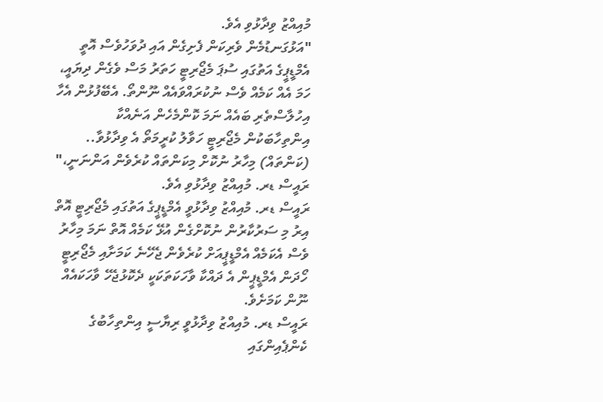މުއިއްޒު ވިދާޅުވި އެވެ.
"އަޅުގަނޑުމެން ވެރިކަން ފެށިގެން އައި ދުވަހުވެސް އޮތީ އެމްޑީޕީގެ އަތުގައި ސުޕަ މެޖޯރިޓީ ހަތަރު މަސް ވެގެން ދިޔައީ، ހަމަ އެއް ކަމެއް ވެސް ނުކުރައްވައެއް ނޫންތޯ. އެބޭފުޅުން އެހާ އިހުލާސްތެރި ބައެއް ނަމަ ކޮންމެހެން އަނެއްކާ އިންތިހާބަކުން މެޖޯރިޓީ ހަވާލު ކުރީމަތޯ އެ ވިދާޅުވާ.. (ކަންތައް) މިހާރު ނުކޮށް މިކަންތައް ކުރެވެން އަންނަނީ،" ރައީސް ޑރ. މުއިއްޒު ވިދާޅުވި އެވެ.
ރައީސް ޑރ. މުއިއްޒު ވިދާޅުވީ އެމްޑީޕީގެ އަތުގައި މެޖޯރިޓީ އޮތް އިރު މި ސަރުކާރުން ނުކޮށްގެން އުޅޭ ކަމެއް އޮތް ނަމަ މިހާރު ވެސް އެކަމެއް އެމްޑީޕީއަށް ކުރެވެން ޖެހޭނެ ކަމަށާއި މެޖޯރިޓީ ހޯދަން އެމްޑީޕީން އެ ދައްކާ ވާހަކަތަކަކީ ދެކޮޅުޖެހޭ ވާހަކައެއް ނޫން ކަމަށެވެ.
ރައީސް ޑރ. މުއިއްޒު ވިދާޅުވީ ރިޔާސީ އިންތިހާބުގެ ކެންޕެއިންގައި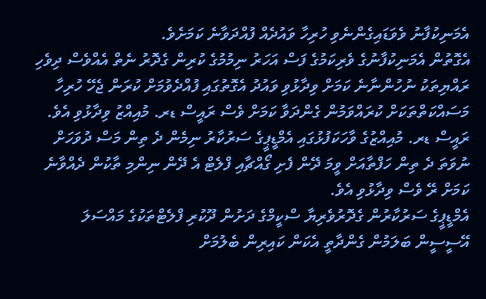އެމަނިކުފާނު ވެވަޑައިގެންނެވި ހުރިހާ ވައުދެއް ފުއްދަވާނެ ކަމަށެވެ.
އެގޮތުން އެމަނިކުފާނުގެ ވެރިކަމުގެ ފަސް އަހަރު ނިމުމުގެ ކުރިން ގެދޮރު ނެތް އެއްވެސް ދިވެހި ރައްޔިތަކު ނުހުންނާނެ ކަމަށް ވިދާޅުވި ވައުދު އެގޮތުގައި ފުއްދެވުމަށް ކުރަން ޖެހޭ ހުރިހާ މަސައްކަތްތަކަށް ކުރައްވަމުން ގެންދަވާ ކަމަށް ވެސް ރައީސް ޑރ. މުއިއްޒު ވިދާޅުވި އެވެ.
ރައީސް ޑރ. މުއިއްޒުގެ ވާހަކަފުޅުގައި އެމްޑީޕީގެ ސަރުކާރު ނިމެން ދެ ތިން މަސް ދުވަހަށް ނުވަތަ ދެ ތިން ހަފްތާއަށް ވީމަ ދޭން ފެށި ގޯއްޗާއި ފްލެޓް އެ ދޭން ނިންމި ތާކުން ދެއްވާނެ ކަމަށް ރޭ ވެސް ވިދާޅުވި އެވެ.
އެމްޑީޕީގެ ސަރުކާރުން ގެދޮރުވެރިޔާ ސްކީމްގެ ދަށުން ދޫކުރި ފްލެޓްތަކުގެ މައްސަލަ އޭސީސީން ބަލަމުން ގެންދާތީ އެކަން ކައިރިން ބެލުމަށް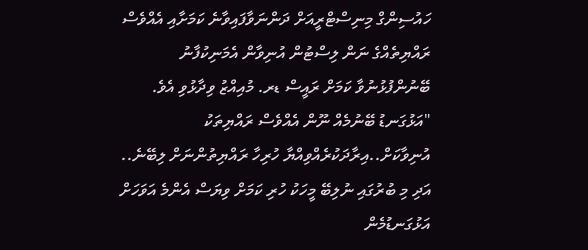ހައުސިންގް މިނިސްޓްރީއަށް ދަންނަވާފައިވާނެ ކަމަށާއި އެއްވެސް ރައްޔިތެއްގެ ނަން ލިސްޓުން އުނިވާން އެމަނިކުފާނު ބޭނުންފުޅުނުވާ ކަމަށް ރައީސް ޑރ. މުއިއްޒު ވިދާޅުވި އެވެ.
"އަޅުގަނޑު ބޭނުމެއް ނޫން އެއްވެސް ރައްޔިތަކު އުނިވާކަށް..އިރާދަކުރެއްވިއްޔާ ހުރިހާ ރައްޔިތުންނަށް ލިބޭނެ.. އަދި މި ބުރުގައި ނުލިބޭ މީހަކު ހުރި ކަމަށް ވިޔަސް އެންމެ އަވަހަށް އަޅުގަނޑުމެން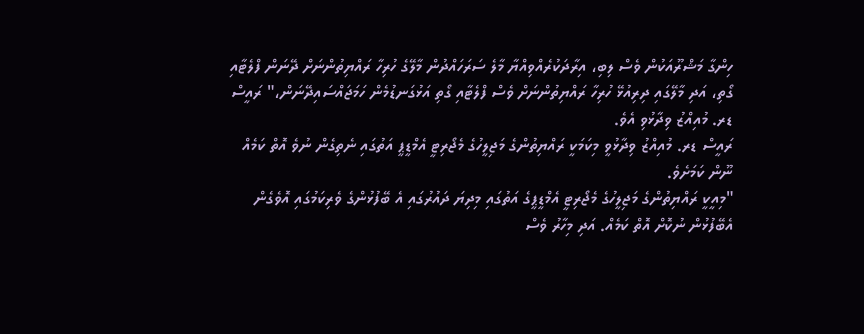ހިންގާ މަޝްރޫއަކުން ވެސް ލިބި، އިރާދަކުރެއްވިއްޔާ މާލެ ސަރަހައްދުން މާލޭގެ ހުރިހާ ރައްޔިތުންނަށް ދޭނަން ފްލެޓާއި ގޯތި، އަދި މާލޭގައި ދިރިއުޅޭ ހުރިހާ ރައްޔިތުންނަށް ވެސް ފްލެޓާއި ގޯތި އަޅުގަނޑުމެން ހަމަޖައްސައިދޭނަން،" ރައީސް ޑރ. މުއިއްޒު ވިދާޅުވި އެވެ.
ރައީސް ޑރ. މުއިއްޒު ވިދާޅުވީ މިކަމަކީ ރައްޔިތުންގެ މަޖިލީހުގެ މެޖޯރިޓީ އެމްޑީޕީ އަތުގައި ނެތިގެން ނުވެ އޮތް ކަމެއް ނޫން ކަމަށެވެ.
"މިއީކީ ރައްޔިތުންގެ މަޖިލީހުގެ މެޖޯރިޓީ އެމްޑީޕީގެ އަތުގައި މިދިޔަ ދައުރުގައި އެ ބޭފުޅުންގެ ވެރިކަމުގައި އޮވެގެން އެބޭފުޅުން ނުކޮށް އޮތް ކަމެއް. އަދި މިހާރު ވެސް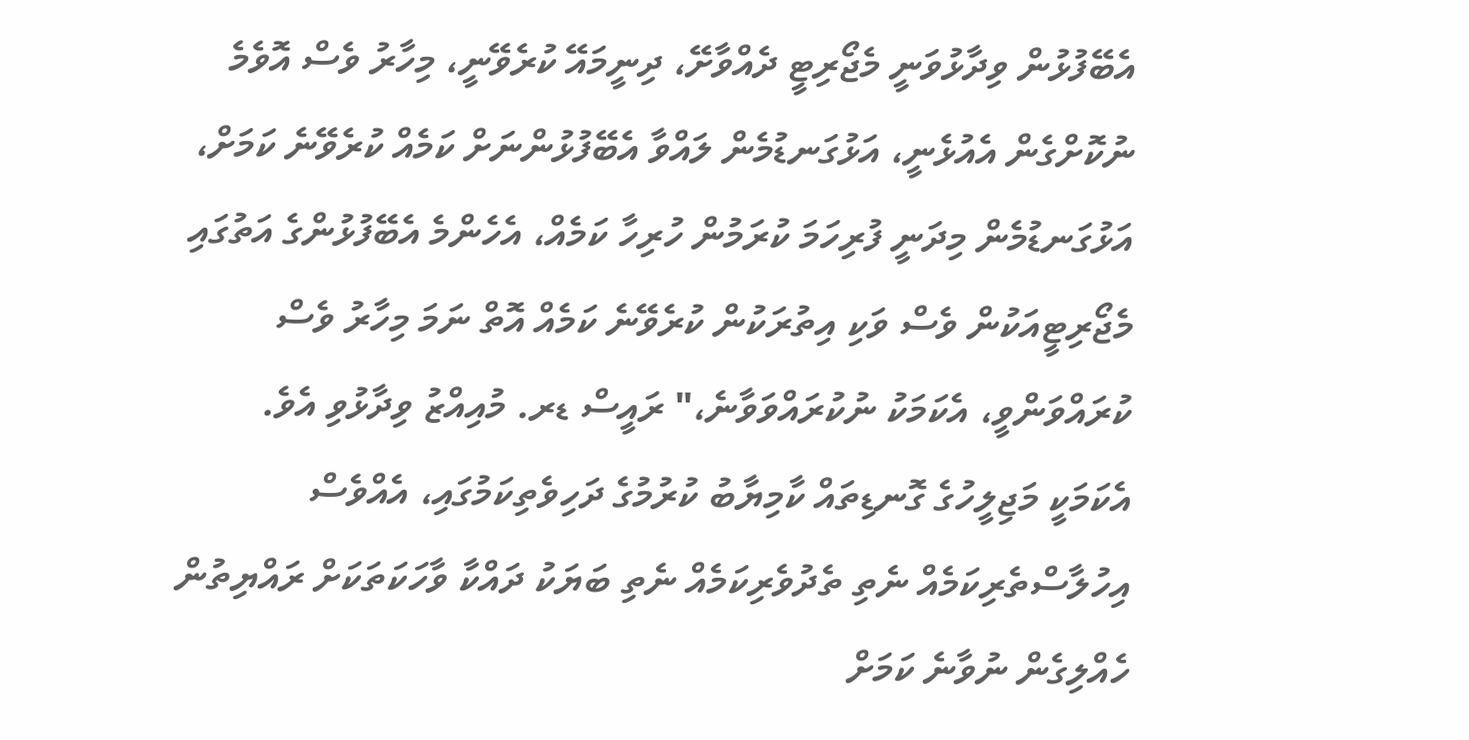އެބޭފުޅުން ވިދާޅުވަނީ މެޖޯރިޓީ ދެއްވާށޭ، ދިނީމައޭ ކުރެވޭނީ، މިހާރު ވެސް އޮވެމެ ނުކޮށްގެން އެއުޅެނީ، އަޅުގަނޑުމެން ލައްވާ އެބޭފުޅުންނަށް ކަމެއް ކުރެވޭނެ ކަމަށް، އަޅުގަނޑުމެން މިދަނީ ފުރިހަމަ ކުރަމުން ހުރިހާ ކަމެއް، އެހެންމެ އެބޭފުޅުންގެ އަތުގައި މެޖޯރިޓީއަކުން ވެސް ވަކި އިތުރަކުން ކުރެވޭނެ ކަމެއް އޮތް ނަމަ މިހާރު ވެސް ކުރައްވަންވީ، އެކަމަކު ނުކުރައްވަވާނެ،" ރައީސް ޑރ. މުއިއްޒު ވިދާޅުވި އެވެ.
އެކަމަކީ މަޖިލީހުގެ ގޮނޑިތައް ކާމިޔާބު ކުރުމުގެ ދަހިވެތިކަމުގައި، އެއްވެސް އިހުލާސްތެރިކަމެއް ނެތި ތެދުވެރިކަމެއް ނެތި ބަޔަކު ދައްކާ ވާހަކަތަކަށް ރައްޔިތުން ހެއްލިގެން ނުވާނެ ކަމަށް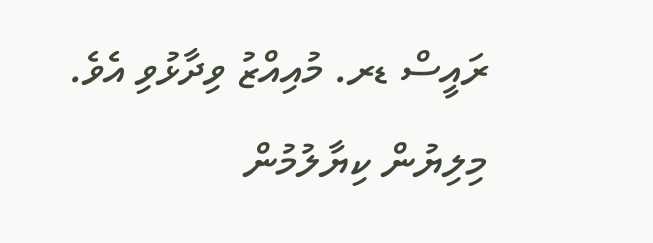ރައީސް ޑރ. މުއިއްޒު ވިދާޅުވި އެވެ.
މިލިޔުން ކިޔާލުމުން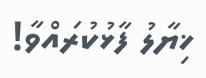ޚިޔާލު ފާޅުކުރައްވާ!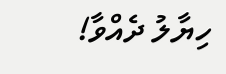ހިޔާލު ދެއްވާ!